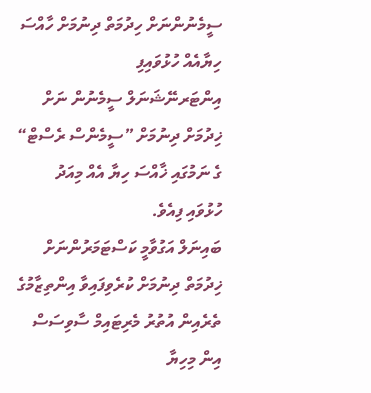ސީމެނުންނަށް ހިދުމަތް ދިނުމަށް ހާއްސަ ހިޔާއެއް ހުޅުވައިފި
އިންޓަރނޭޝަނަލް ސީމެނުން ނަށް ޚިދުމަށް ދިނުމަށް ”ސީމެންސް ރެސްޓް“ ގެ ނަމުގައި ޚާއްސަ ހިޔާ އެއް މިއަދު ހުޅުވައި ފިއެވެ.
ބައިނަލް އަގުވާމީ ކަސްޓަމަރުންނަށް ޚިދުމަތް ދިނުމަށް ކުރެވިފައިވާ އިންތިޒާމުގެ ތެރެއިން އުތުރު މެރިޓައިމް ސާވިސަސް އިން މިހިޔާ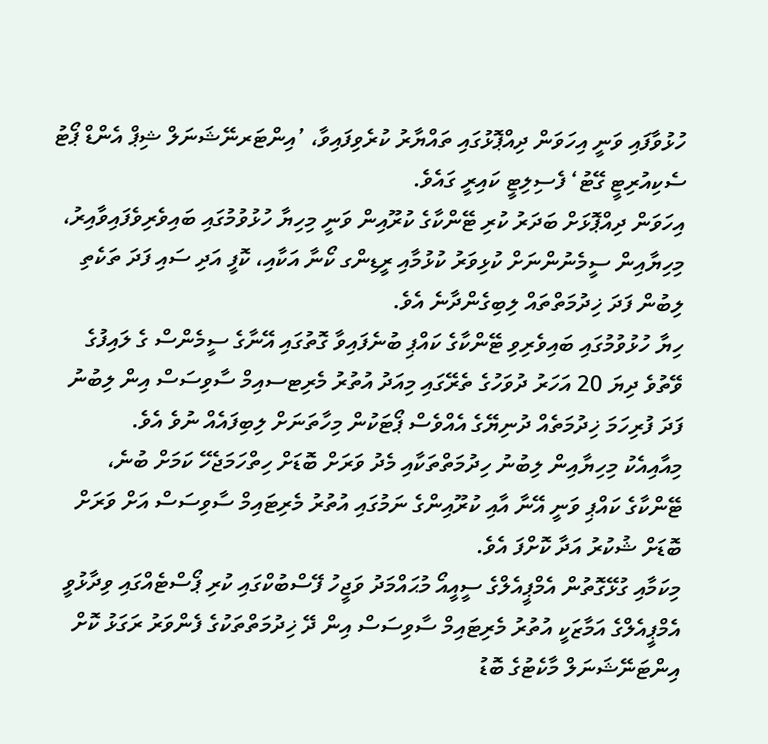ހުޅުވާފައި ވަނީ އިހަވަން ދިއްޕޮޅުގައި ތައްޔާރު ކުރެވިފައިވާ، ’އިންޓަރނޭޝަނަލް ޝިޕް އެންޑް ޕޯޓު ސެކިއުރިޓީ ގޭޓު‘ ފެސިލިޓީ ކައިރީ ގައެވެ.
އިހަވަން ދިއްޕޮޅަށް ބަދަރު ކުރި ޓޭންކާގެ ކުރޫއިން ވަނީ މިހިޔާ ހުޅުވުމުގައި ބައިވެރިވެފައިވާއިރު، މިހިޔާއިން ސީމެނުންނަށް ކުޅިވަރު ކުޅުމާއި ރީޑިންގ ކޯނާ އަކާއި، ކޮފީ އަދި ސައި ފަދަ ތަކެތި ލިބުން ފަދަ ޚިދުމަތްތައް ލިބިގެންދާނެ އެވެ.
ހިޔާ ހުޅުވުމުގައި ބައިވެރިވި ޓޭންކާގެ ކައްޕި ބުނެފައިވާ ގޮތުގައި އޭނާގެ ސީމެންސް ގެ ލައިފުގެ ވޭތުވެ ދިޔަ 20 އަހަރު ދުވަހުގެ ތެރޭގައި މިއަދު އުތުރު މެރިޓސއިމް ސާވިސަސް އިން ލިބުނު ފަދަ ފުރިހަމަ ޚިދުމަތެއް ދުނިޔޭގެ އެއްވެސް ޕޯޓަކުން މިހާތަނަށް ލިބިފައެއް ނުވެ އެވެ.
މިއާއިއެކު މިހިޔާއިން ލިބުނު ހިދުމަތްތަކާއި މެދު ވަރަށް ބޮޑަށް ހިތްހަމަޖެހޭ ކަމަށް ބުނެ، ޓޭންކާގެ ކައްޕި ވަނީ އޭނާ އާއި ކުރޫއިންގެ ނަމުގައި އުތުރު މެރިޓައިމް ސާވިސަސް އަށް ވަރަށް ބޮޑަށް ޝުކުރު އަދާ ކޮށްފަ އެވެ.
މިކަމާއި ގުޅޭގޮތުން އެމްޕީއެލްގެ ސީއީއޯ މުޙައްމަދު ވަޖީހު ފޭސްބުކްގައި ކުރި ޕޯސްޓެއްގައި ވިދާޅުވީ އެމްޕީއެލްގެ އަމާޒަކީ އުތުރު މެރިޓައިމް ސާވިސަސް އިން ދޭ ޚިދުމަތްތަކުގެ ފެންވަރު ރަގަޅު ކޮށް އިންޓަނޭޝަނަލް މާކެޓުގެ ބޮޑު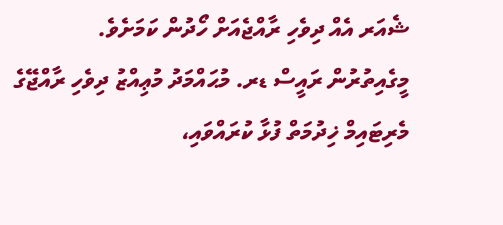ޝެއަރ އެއް ދިވެހި ރާއްޖެއަށް ހޯދުން ކަމަށެވެ.
މީގެއިތުރުން ރައީސް ޑރ. މުޙައްމަދު މުޢިއްޒު ދިވެހި ރާއްޖޭގެ މެރިޓައިމް ޚިދުމަތް ފުޅާ ކުރައްވައި،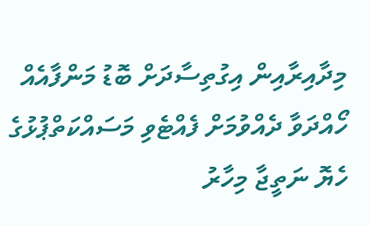މިދާއިރާއިން އިގުތިސާދަށް ބޮޑު މަންފާއެއް ހޯއްދަވާ ދެއްވުމަށް ފެއްޓެވި މަސައްކަތްޕުޅުގެ ހެޔޮ ނަތީޖާ މިހާރު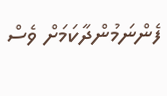ފެންނަމުންދާކަމަށް ވެސް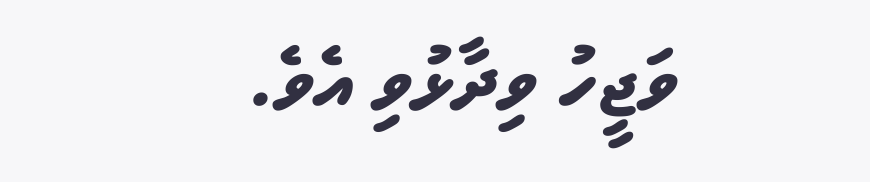ވަޖީހު ވިދާޅުވި އެވެ.